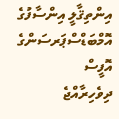އިންތިޤާލީ އިންސާފުގެ އޮމްބަޑްސްޕަރސަންގެ އޮފީސް
ދިވެހިރާއްޖެ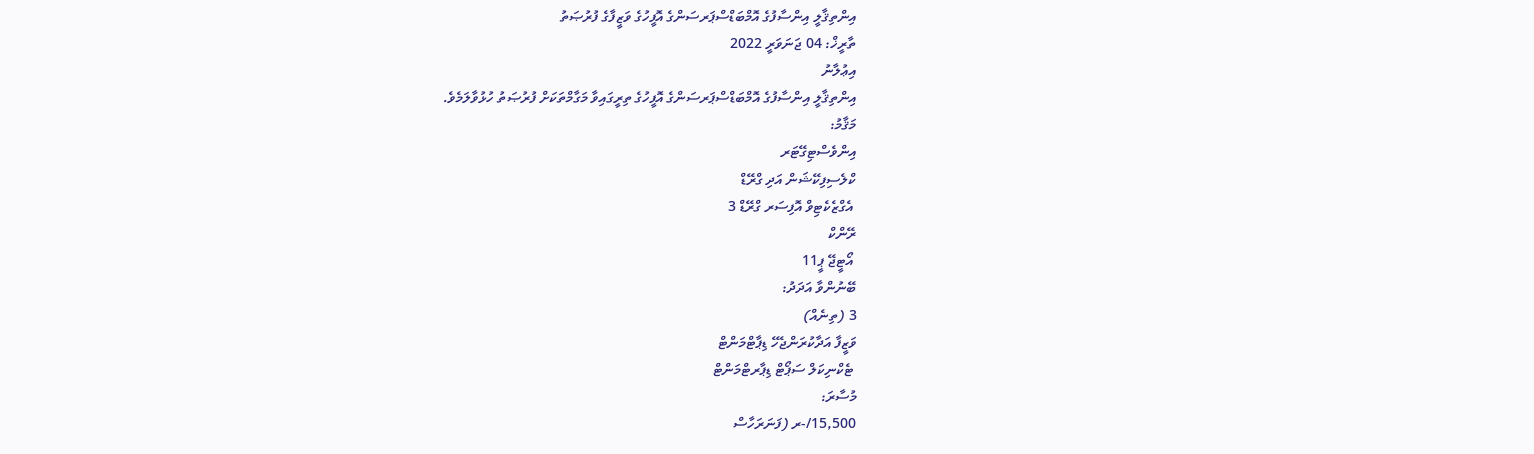އިންތިޤާލީ އިންސާފުގެ އޮމްބަޑްސްޕަރސަންގެ އޮފީހުގެ ވަޒީފާގެ ފުރުޞަތު
ތާރީޚް: 04 ޖަނަވަރީ 2022
އިޢުލާނު
އިންތިޤާލީ އިންސާފުގެ އޮމްބަޑްސްޕަރސަންގެ އޮފީހުގެ ތިރީގައިވާ މަގާމްތަކަށް ފުރުޞަތު ހުޅުވާލަމެވެ.
މަޤާމު:
އިންވެސްޓިގޭޓަރ
ކްލެސިފިކޭޝަން އަދި ގްރޭޑް
 އެގްޒެކެޓިވް އޮފިސަރ ގްރޭޑް 3
ރޭންކް
 އޯޓީޖޭ ޕީ11
ބޭނުންވާ އަދަދު:
3 (ތިނެއް)
ވަޒީފާ އަދާކުރަންޖެހޭ ޑިޕާޓްމަންޓް
 ޓެކްނިކަލް ސަޕޯޓް ޑިޕާރޓްމަންޓް
މުސާރަ:
15,500/-ރ (ފަނަރަހާސް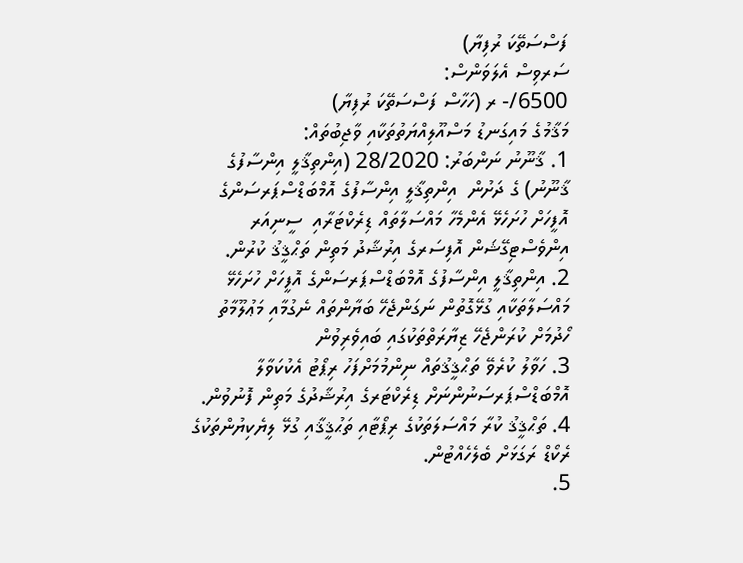ފަސްސަތޭކަ ރުފިޔާ)
ސަރވިސް އެލަވަންސް:
6500/- ރ (ހަހާސް ފަސްސަތޭކަ ރުފިޔާ)
މަޤާމުގެ މައިގަނޑު މަސްއޫލިއްޔަތުތަކާއި ވާޖިބުތައް:
1. ޤާނޫނު ނަންބަރު: 28/2020 (އިންތިޤާލީ އިންސާފުގެ ޤާނޫނު) ގެ ދަށުން  އިންތިޤާލީ އިންސާފުގެ އޮމްބަޑްސްޕަރސަންގެ އޮފީހަށް ހުށަހެޅޭ އެންމެހާ މައްސަލާތައް ޑިރެކްޓަރާއި  ސީނިއަރ އިންވެސްޓިގޭޝަން އޮފިސަރގެ އިރުޝާދު މަތިން ތަޙްޤީޤު ކުރުން.
2. އިންތިޤާލީ އިންސާފުގެ އޮމްބަޑްސްޕަރސަންގެ އޮފީހަށް ހުށަހެޅޭ މައްސަލާތަކާއި ގުޅޭގޮތުން ނަގަންޖެހޭ ބަޔާންތައް ނެގުމާއި މަޢުލޫމާތު ހޯދުމަށް ކުރަންޖެހޭ ޒިޔާރަތްތަކުގައި ބައިވެރިވުން
3. ހަވާލު ކުރެވޭ ތަޙްޤީޤުތައް ނިންމުމަށްފަހު ރިޕޯޓު އެކުކަވާލާ  އޮމްބަޑްސްޕަރސަނުންނަށް ޑިރެކްޓަރގެ އިރުޝާދުގެ މަތިން ފޮނުވުން.
4. ތަޙްޤީޤު ކުރާ މައްސަލަތަކުގެ ރިޕޯޓާއި ތަޙުޤީޤާއި ގުޅޭ ލިޔެކިޔުންތަކުގެ ރެކޯޑް ރަގަޅަށް ބެލެހެއްޓުން.
5.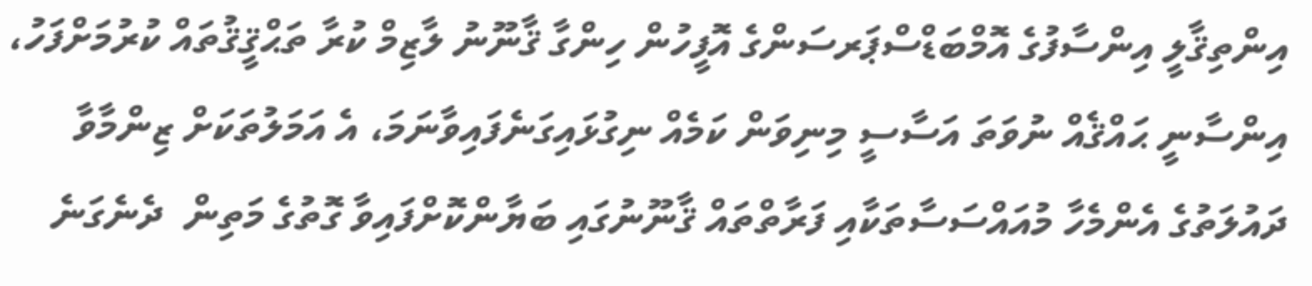އިންތިޤާލީ އިންސާފުގެ އޮމްބަޑްސްޕަރސަންގެ އޮފީހުން ހިންގާ ޤާނޫނު ލާޒިމް ކުރާ ތަޙްޤީޤުތައް ކުރުމަށްފަހު، އިންސާނީ ޙައްޤެއް ނުވަތަ އަސާސީ މިނިވަން ކަމެއް ނިގުޅައިގަނެފައިވާނަމަ، އެ އަމަލުތަކަށް ޒިންމާވާ ދައުލަތުގެ އެންމެހާ މުއައްސަސާތަކާއި ފަރާތްތައް ޤާނޫނުގައި ބަޔާންކޮށްފައިވާ ގޮތުގެ މަތިން  ދެނެގަނެ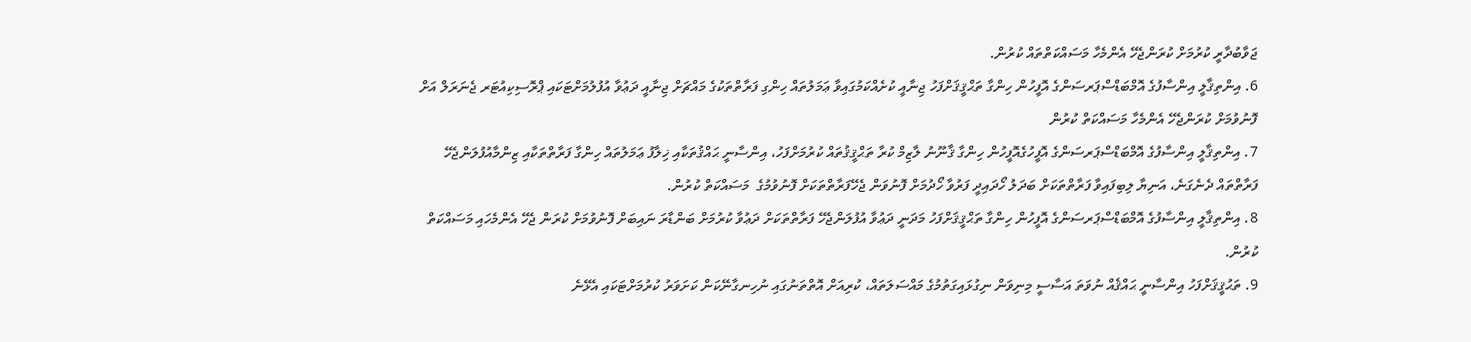ޖަވާބުދާރީ ކުރުމަށް ކުރަންޖެހޭ އެންމެހާ މަސައްކަތްތައް ކުރުން.
6. އިންތިޤާލީ އިންސާފުގެ އޮމްބަޑްސްޕަރސަންގެ އޮފީހުން ހިންގާ ތަޙްޤީޤަށްފަހު ޖިނާއީ ކުށެއްކަމުގައިވާ ޢަމަލުތައް ހިންގި ފަރާތްތަކުގެ މައްޗަށް ޖިނާއީ ދަޢުވާ އުފުލުމަށްޓަކައި ޕްރޮސިކިއުޓަރ ޖެނަރަލް އަށް ފޮނުވުމަށް ކުރަންޖެހޭ އެންމެހާ މަސައްކަތް ކުރުން
7. އިންތިޤާލީ އިންސާފުގެ އޮމްބަޑްސްޕަރސަންގެ އޮފީހުގެއޮފީހުން ހިންގާ ޤާނޫނު ލާޒިމް ކުރާ ތަޙްޤީޤުތައް ކުރުމަށްފަހު، އިންސާނީ ޙައްޤުތަކާއި ޚިލާފު ޢަމަލުތައް ހިންގާ ފަރާތްތަކާއި ޒިންމާއުފުލަންޖެހޭ ފަރާތްތައް ދެނެގަނެ، އަނިޔާ ލިބިފައިވާ ފަރާތްތަކަށް ބަދަލު ހޯދައިދީ ފަރުވާ ހޯދުމަށް ފޮނުވަން ޖެހޭފަރާތްތަކަށް ފޮނުވުމުގެ  މަސައްކަތް ކުރުން.
8. އިންތިޤާލީ އިންސާފުގެ އޮމްބަޑްސްޕަރސަންގެ އޮފީހުން ހިންގާ ތަޙްޤީޤަށްފަހު މަދަނީ ދަޢުވާ އުފުލަންޖެހޭ ފަރާތްތަކަށް ދަޢުވާ ކުރުމަށް ބަންޑާރަ ނައިބަށް ފޮނުވުމަށް ކުރަން ޖެހޭ އެންމެހައި މަސައްކަތް ކުރުން.
9. ތަޙުޤީޤަށްފަހު އިންސާނީ ޙައްޤެއް ނުވަތަ އަސާސީ މިނިވަން ނިގުޅައިގަތުމުގެ މައްސަލަތައް، ކުރިއަށް އޮތްތަނުގައި ނުހިނގާނޭކަން ކަށަވަރު ކުރުމަށްޓަކައި އެޅޭނެ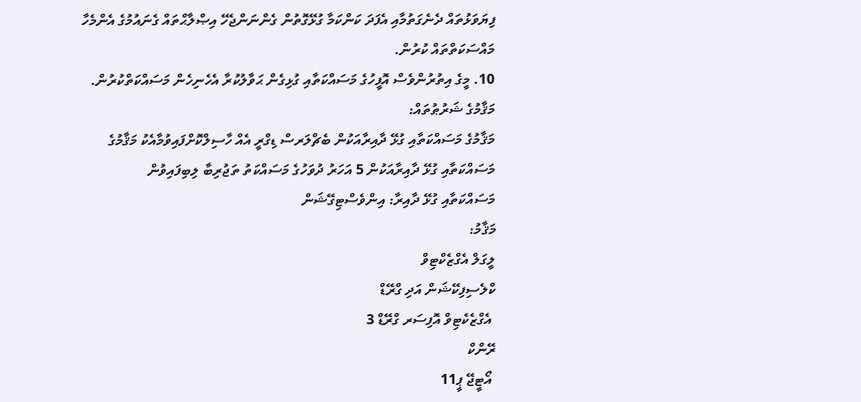ފިޔަވަޅުތައް ދެނެގަތުމާއި އެފަދަ ކަންކަމާ ގުޅޭގޮތުން ގެންނަންޖެހޭ އިޞްލާޙްތައް ގެނައުމުގެ އެންމެހާ މައްސަކަތްތައް ކުރުން.
10. މީގެ އިތުރުންވެސް އޮފީހުގެ މަސައްކަތާއި ގުޅިގެން ޙަވާލުކުރާ އެހެނިހެން މަސައްކަތްކުރުން.
މަޤާމުގެ ޝަރުޠުތައް:
މަޤާމުގެ މަސައްކަތާއި ގުޅޭ ދާއިރާއަކުން ބެޗްލަރސް ޑިގްރީ އެއް ހާސިލްކޮށްފައިވުމާއެކު މަޤާމުގެ މަސައްކަތާއި ގުޅޭ ދާއިރާއަކުން 5 އަހަރު ދުވަހުގެ މަސައްކަތު ތަޖުރިބާ ލިބިފައިވުން
މަސައްކަތާއި ގުޅޭ ދާއިރާ: އިންވެސްޓިގޭޝަން
މަޤާމު:
ލީގަލް އެގްޒެކްޓިވް
ކްލެސިފިކޭޝަން އަދި ގްރޭޑް
 އެގްޒެކެޓިވް އޮފިސަރ ގްރޭޑް 3
ރޭންކް
 އޯޓީޖޭ ޕީ11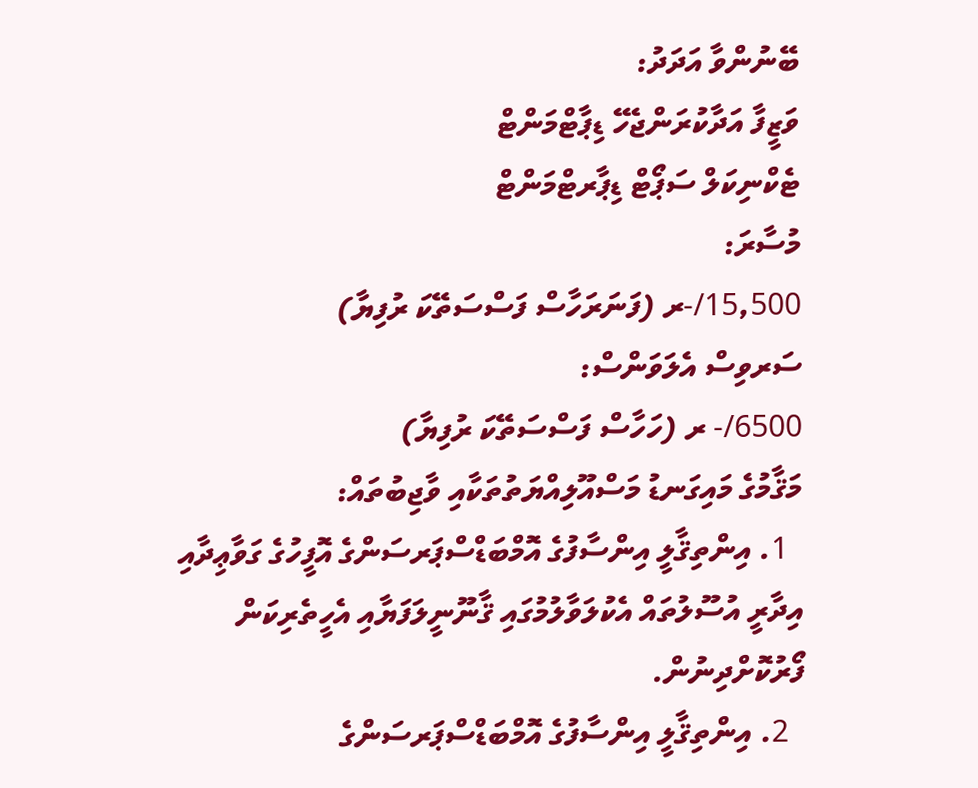ބޭނުންވާ އަދަދު:
ވަޒީފާ އަދާކުރަންޖެހޭ ޑިޕާޓްމަންޓް
ޓެކްނިކަލް ސަޕޯޓް ޑިޕާރޓްމަންޓް
މުސާރަ:
15,500/-ރ (ފަނަރަހާސް ފަސްސަތޭކަ ރުފިޔާ)
ސަރވިސް އެލަވަންސް:
6500/- ރ (ހަހާސް ފަސްސަތޭކަ ރުފިޔާ)
މަޤާމުގެ މައިގަނޑު މަސްއޫލިއްޔަތުތަކާއި ވާޖިބުތައް:
  1. އިންތިޤާލީ އިންސާފުގެ އޮމްބަޑްސްޕަރސަންގެ އޮފީހުގެ ގަވާޢިދާއި އިދާރީ އުސޫލުތައް އެކުލަވާލުމުގައި ޤާނޫނީލަފަޔާއި އެހީތެރިކަން ފޯރުކޮށްދިނުން.
  2. އިންތިޤާލީ އިންސާފުގެ އޮމްބަޑްސްޕަރސަންގެ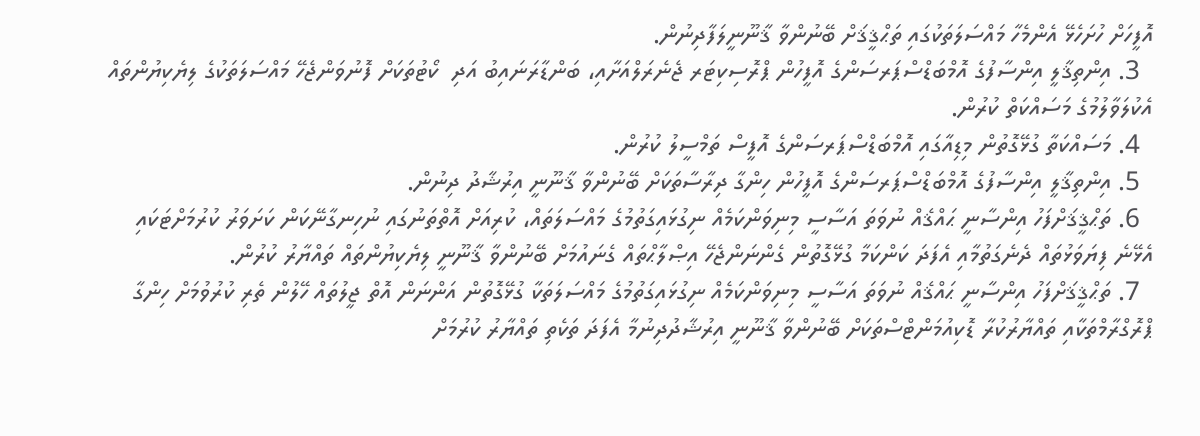އޮފީހަށް ހުށަހެޅޭ އެންމެހާ މައްސަލަތަކުގައި ތަޙްޤީޤަށް ބޭނުންވާ ޤާނޫނީލަފާދިނުން.
  3. އިންތިޤާލީ އިންސާފުގެ އޮމްބަޑްސްޕަރސަންގެ އޮފީހުން ޕްރޮސިކިޓަރ ޖެނެރަލްއަށާއި، ބަންޑާރަނައިބު އަދި  ކޯޓުތަކަށް ފޮނުވަންޖެހޭ މައްސަލަތަކުގެ ލިޔެކިޔުންތައް އެކުލަވާލުމުގެ މަސައްކަތް ކުރުން.
  4. މަސައްކަތާ ގުޅޭގޮތުން މިޑިއާގައި އޮމްބަޑްސްޕަރސަންގެ އޮފީސް ތަމްސީލު ކުރުން.
  5. އިންތިޤާލީ އިންސާފުގެ އޮމްބަޑްސްޕަރސަންގެ އޮފީހުން ހިންގާ ދިރާސާތަކަށް ބޭނުންވާ ޤާނޫނީ އިރުޝާދު ދިނުން.
  6. ތަޙްޤީޤަށްފަހު އިންސާނީ ޙައްޤެއް ނުވަތަ އަސާސީ މިނިވަންކަމެއް ނިގުޅައިގަތުމުގެ މައްސަލަތައް، ކުރިއަށް އޮތްތަނުގައި ނުހިނގާނޭކަން ކަށަވަރު ކުރުމަށްޓަކައި އެޅޭނެ ފިޔަވަޅުތައް ދެނެގަތުމާއި އެފަދަ ކަންކަމާ ގުޅޭގޮތުން ގެންނަންޖެހޭ އިޞްލާޙްތައް ގެނައުމަށް ބޭނުންވާ ޤާނޫނީ ލިޔެކިޔުންތައް ތައްޔާރު ކުރުން.
  7. ތަޙްޤީޤަށްފަހު އިންސާނީ ޙައްޤެއް ނުވަތަ އަސާސީ މިނިވަންކަމެއް ނިގުޅައިގަތުމުގެ މައްސަލަތަކާ ގުޅޭގޮތުން އަންނަން އޮތް ޖީލުތައް ހޭލުން ތެރި ކުރުވުމަށް ހިންގާ ޕްރޮގްރާމްތަކާއި ތައްޔާރުކުރާ ޑޮކިއުމަންޓްސްތަކަށް ބޭނުންވާ ޤާނޫނީ އިރުޝާދުދިނުމާ އެފަދަ ތަކެތި ތައްޔާރު ކުރުމަށް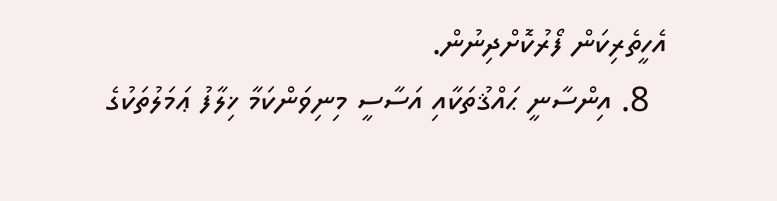އެހީތެރިކަން ފޯރުކޮށްދިނުން.
  8. އިންސާނީ ޙައްޤުތަކާއި އަސާސީ މިނިވަންކަމާ ޚިލާފު ޢަމަލުތަކުގެ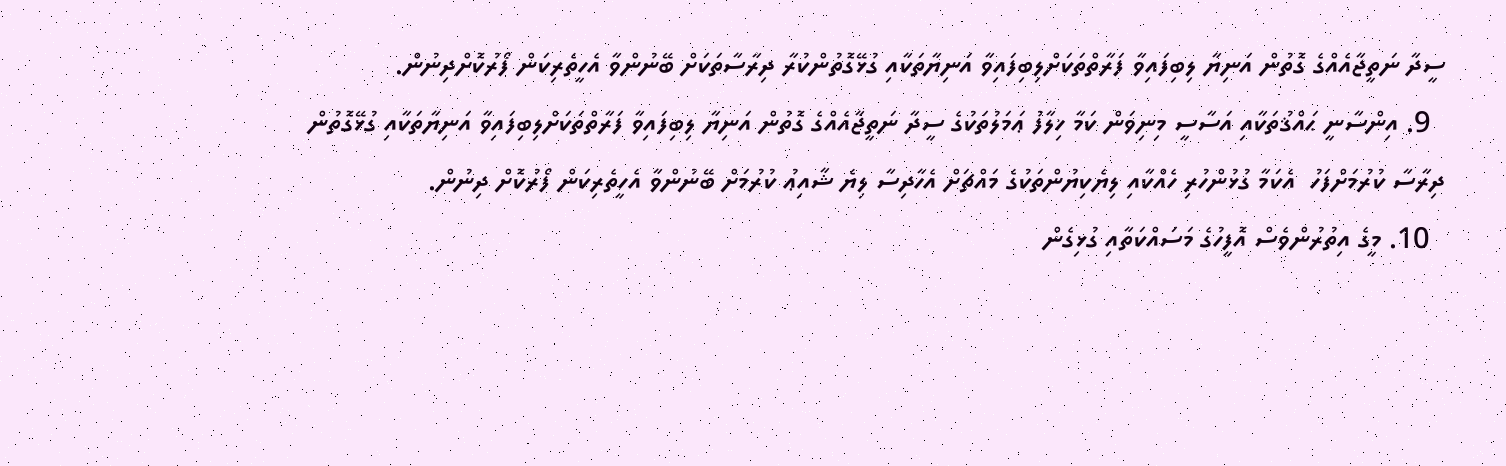ސީދާ ނަތީޖާއެއްގެ ގޮތުން އަނިޔާ ލިބިފައިވާ ފަރާތްތަކަށްލިބިފައިވާ އަނިޔާތަކާއި ގުޅޭގޮތުންކުރާ ދިރާސާތަކަށް ބޭނުންވާ އެހީތެރިކަން ފޯރުކޮށްދިނުން.
  9. އިންސާނީ ޙައްޤުތަކާއި އަސާސީ މިނިވަން ކަމާ ޚިލާފު ޢަމަލުތަކުގެ ސީދާ ނަތީޖާއެއްގެ ގޮތުން އަނިޔާ ލިބިފައިވާ ފަރާތްތަކަށްލިބިފައިވާ އަނިޔާތަކާއި ގުޅޭގޮތުން ދިރާސާ ކުރުމަށްފަހު  އެކަމާ ގުޅުންހުރި ހެއްކާއި ލިޔެކިޔުންތަކުގެ މައްޗަށް އެހާދިސާ ލިޔެ ޝާއިޢު ކުރުމަށް ބޭނުންވާ އެހީތެރިކަން ފޯރުކޮށް ދިނުން.
  10. މީގެ އިތުރުންވެސް އޮފީހުގެ މަސައްކަތާއި ގުޅިގެން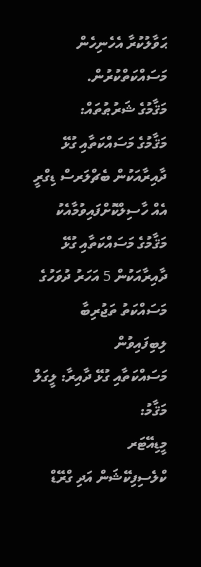ޙަވާލުކުރާ އެހެނިހެން މަސައްކަތްކުރުން.
މަޤާމުގެ ޝަރުޠުތައް:
މަޤާމުގެ މަސައްކަތާއި ގުޅޭ ދާއިރާއަކުން ބެޗްލަރސް ޑިގްރީ އެއް ހާސިލްކޮށްފައިވުމާއެކު މަޤާމުގެ މަސައްކަތާއި ގުޅޭ ދާއިރާއަކުން 5 އަހަރު ދުވަހުގެ މަސައްކަތު ތަޖުރިބާ ލިބިފައިވުން
މަސައްކަތާއި ގުޅޭ ދާއިރާ: ލީގަލް
މަޤާމު:
މީޑިއޭޓަރ
ކްލެސިފިކޭޝަން އަދި ގްރޭޑް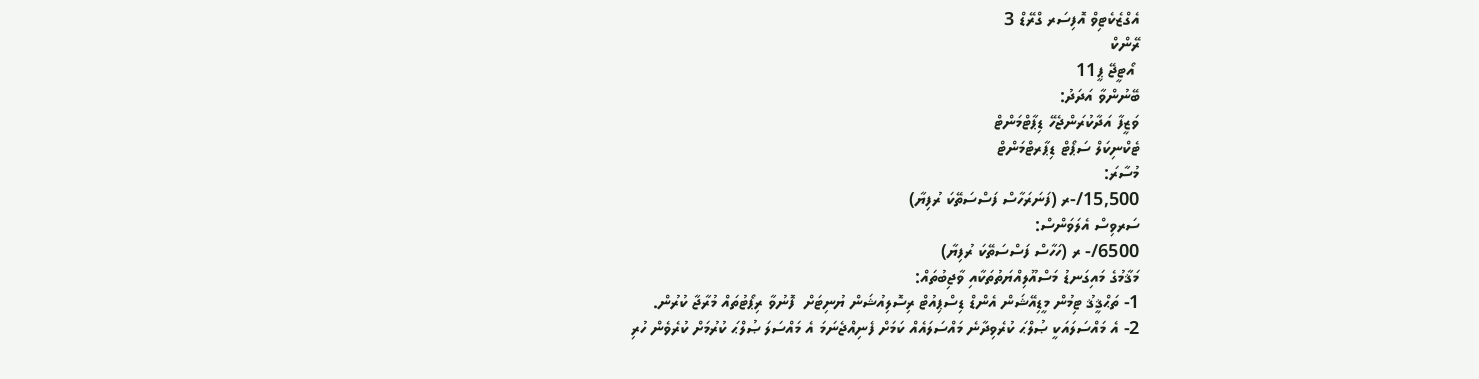އެގްޒެކެޓިވް އޮފިސަރ ގްރޭޑް 3
ރޭންކް
 އޯޓީޖޭ ޕީ11
ބޭނުންވާ އަދަދު:
ވަޒީފާ އަދާކުރަންޖެހޭ ޑިޕާޓްމަންޓް
ޓެކްނިކަލް ސަޕޯޓް ޑިޕާރޓްމަންޓް
މުސާރަ:
15,500/-ރ (ފަނަރަހާސް ފަސްސަތޭކަ ރުފިޔާ)
ސަރވިސް އެލަވަންސް:
6500/- ރ (ހަހާސް ފަސްސަތޭކަ ރުފިޔާ)
މަޤާމުގެ މައިގަނޑު މަސްއޫލިއްޔަތުތަކާއި ވާޖިބުތައް:
1- ތަޙްޤީޤު ޓިމުން މީޑިއޭޝަން އެންޑް ޑިސްޕިއުޓް ރިސޮލިއުޝަން ޔުނިޓަށް  ފޮނުވާ ރިޕޯޓުތައް މުރާޖާ ކުރުން.
2- އެ މައްސަލައަކީ ޞުލްޙަ ކުރެވިދާނެ މައްސަލައެއް ކަމަށް ފެނިއްޖެނަމަ އެ މައްސަލަ ޞުލްޙަ ކުރުމަށް ކުރެވެން ހުރި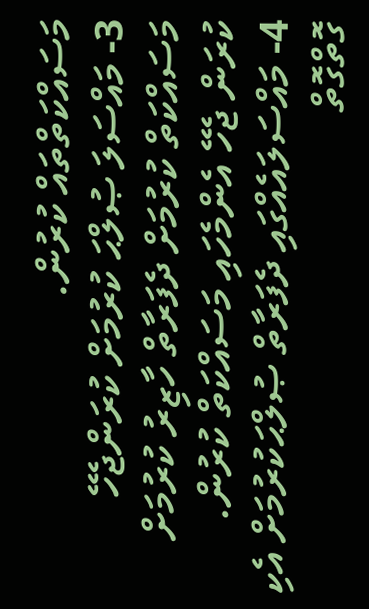މަސައްކަތްތައް ކުރުން.
3- މައްސަލަ ޞުލްޙަ ކުރުމަށް ކުރަންޖެހޭ މަސައްކަތް ކުރުމަށް ދެފަރާތް ހާޒިރު ކުރުމަށް ކުރަން ޖެހޭ އެންމެހައި މަސައްކަތް ކުރުން.
4- މައްސަލައެއްގައި ދެފަރާތް ޞުލްޙަކުރުމަށް އެކި ގޮތްގޮތް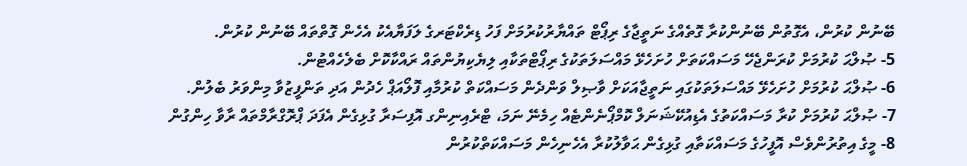ބޭނުން ކުރުން، އެގޮތުން ބޭނުންކުރާ ގޮތެއްގެ ނަތީޖާގެ ރިޕޯޓް ތައްޔާރުކުރުމަށް ފަހު ޑިރެކްޓަރގެ ލަފަޔާއެކު އެހެން ގޮތްތައް ބޭނުން ކުރުން.
5- ޞުލްޙަ ކުރުމަށް ކުރަންޖެހޭ މަސައްކަތަށް ހުށަހެޅޭ މައްސަލަތަކުގެ ރިޕޯޓްތަކާއި ލިޔެކިޔުންތައް ރައްކާކޮށް ބެލެހެއްޓުން.
6- ޞުލްޙަ ކުރުމަށް ހުށަހެޅޭ މައްސަލަތަކުގައި ނަތީޖާއަކަށް ވާޞިލް ވަންދެން މަސައްކަތް ކުރުމާއި ފޮލޯއަޕް ހެދުން އަދި ތަންފީޒުވާ މިންވަރު ބެލުން.
7- ޞުލްޙަ ކުރުމަށް ކުރާ މަސައްކަތުގެ އެޑިއުކޭޝަނަލް ކޮމްޕޯނެންޓެއް ހިމެނޭ ނަމަ، ޓްރެއިނިންގ އޮފިސަރާ ގުޅިގެން އެފަދަ ޕްރޮގްރާމްތައް ރާވާ ހިންގުން
8- މީގެ އިތުރުންވެސް އޮފީހުގެ މަސައްކަތާއި ގުޅިގެން ޙަވާލުކުރާ އެހެނިހެން މަސައްކަތްކުރުން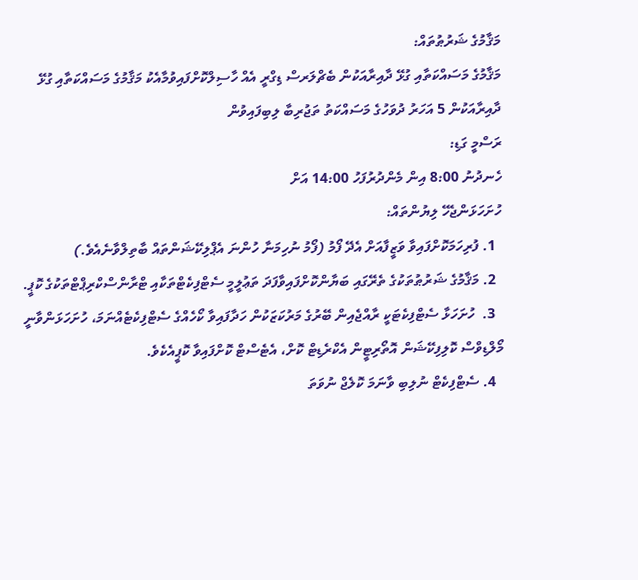މަޤާމުގެ ޝަރުޠުތައް:
މަޤާމުގެ މަސައްކަތާއި ގުޅޭ ދާއިރާއަކުން ބެޗްލަރސް ޑިގްރީ އެއް ހާސިލްކޮށްފައިވުމާއެކު މަޤާމުގެ މަސައްކަތާއި ގުޅޭ ދާއިރާއަކުން 5 އަހަރު ދުވަހުގެ މަސައްކަތު ތަޖުރިބާ ލިބިފައިވުން
ރަސްމީ ގަޑި:
ހެނދުނު 8:00 އިން މެންދުރުފަހު 14:00 އަށް
ހުށަހަޅަންޖެހޭ ލިޔުންތައް:
  1. ފުރިހަމަކޮށްފައިވާ ވަޒީފާއަށް އެދޭ ފޯމު (ފޯމު ނުހިމަނާ ހުންނަ އެޕްލިކޭޝަންތައް ބާތިލްވާނެއެވެ.)
  2. މަޤާމުގެ ޝަރުޠުތަކުގެ ތެރޭގައި ބަޔާންކޮށްފައިވާފަދަ ތަޢުލީމީ ސެޓްފިކެޓްތަކާއި ޓްރާންސްކްރިޕްޓްތަކުގެ ކޮޕީ.
  3.  ހުށަހަޅާ ސެޓްފިކެޓަކީ ރާއްޖެއިން ބޭރުގެ މަރުކަޒަކުން ހަދާފައިވާ ކޯހެއްގެ ސެޓްފިކެޓެއްނަމަ، ހުށަހަޅަންވާނީ މޯލްޑިވްސް ކޮލިފިކޭޝަން އޮތޯރިޓީން އެކްރެޑިޓް ކޮށް، އެޓެސްޓް ކޮށްފައިވާ ކޮޕީއެކެވެ.
  4. ސެޓްފިކެޓް ނުލިބި ވާނަމަ ކޮލެޖް ނުވަތަ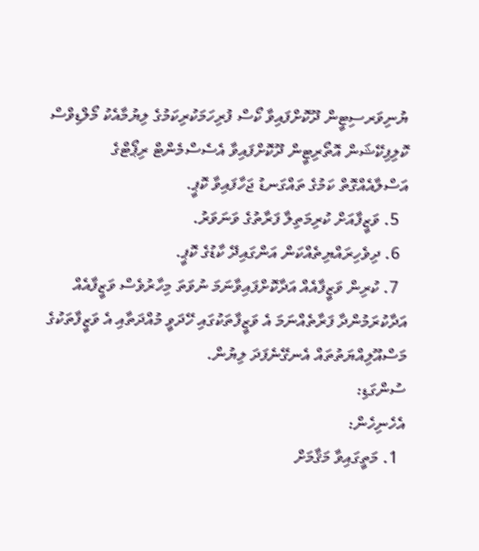ޔުނިވަރސިޓީން ދޫކޮށްފައިވާ ކޯސް ފުރިހަމަކުރިކަމުގެ ލިޔުމާއެކު މޯލްޑިވްސް ކޮލިފިކޭޝަން އޮތޯރިޓީން ދޫކޮށްފައިވާ އެސެސްމެންޓް ރިޕޯޓްގެ އަސްލާއެއްގޮތް ކަމުގެ ތައްގަނޑު ޖަހާފައިވާ ކޮޕީ.
  5. ވަޒީފާއަށް ކުރިމަތިލާ ފަރާތުގެ ވަނަވަރު.
  6. ދިވެހިރައްޔިތެއްކަން އަންގައިދޭ ކާޑުގެ ކޮޕީ.
  7. ކުރިން ވަޒީފާއެއް އަދާކޮށްފައިވާނަމަ ނުވަތަ މިހާރުވެސް ވަޒީފާއެއް އަދާކުރަމުންދާ ފަރާތެއްނަމަ އެ ވަޒީފާތަކުގައި ހޭދަވީ މުއްދަތާއި އެ ވަޒީފާތަކުގެ މަސްއޫލިއްޔަތުތައް އެނގޭނެފަދަ ލިޔުން.
ސުންގަޑި:
އެހެނިހެން:
  1. މަތީގައިވާ މަޤާމަށް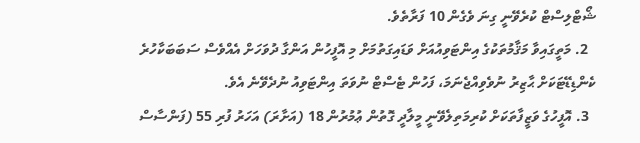ޝޯޓްލިސްޓް ކުރެވޭނީ ގިނަ ވެގެން 10 ފަރާތެވެ.
  2. މަތީގައިވާ މަޤާމުތަކުގެ އިންޓަވިއުއަށް ވަޑައިގަތުމަށް މި އޮފީހުން އަންގާ ދުވަހަށް އެއްވެސް ސަބަބަކާހުރެ ކެންޑިޑޭޓަކަށް ޙާޒިރު ނުވެވިއްޖެނަމަ، ފަހުން ޓެސްޓް ނުވަތަ އިންޓަވިއު ނުދެވޭނެ އެވެ.
  3. އޮފީހުގެ ވަޒީފާތަކަށް ކުރިމަތިލެވޭނީ މީލާދީ ގޮތުން ޢުމުރުން 18 (އަށާރަ) އަހަރު ފުރި 55 (ފަންސާސް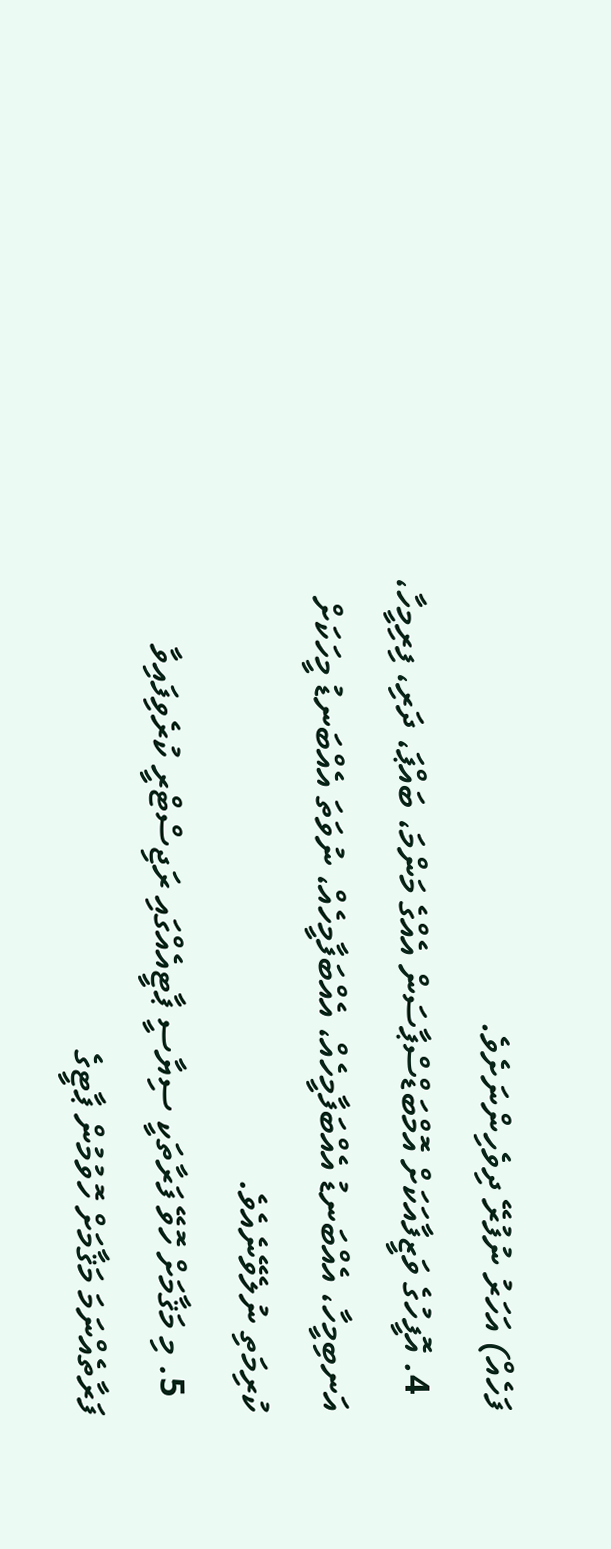ފަހެއް) އަހަރު ނުފުރޭ ދިވެހިންނަށެވެ.
  4. އޮފީހުގެ ވަޒީފާއަކަށް އޮމްބަޑްސްޕާސަން އެއްގެ މަންމަ، ބައްޕަ، ދަރި، ފިރިމީހާ، އަނބިމީހާ، އެއްބަނޑު އެއްބަފާމީހެއް، އެއްބަފާމީހެއް، ނުވަތަ އެއްބަނޑު މީހަކަށް ކުރިމަތި ނުލެވޭނެއެވެ.
  5. މި މަޤާމަށް ހޮވޭ ފަރާތަކީ ސިޔާސީ ޕާޓީއެއްގައި ރަޖިސްޓްރީ ކުރެވިފައިވާ ފަރާތެއްނަމަ މަޤާމަށް ހޮވުމުން ޕާޓީގެ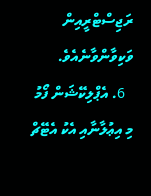ރަޖިސްޓްރީއިން ވަކިވާންވާނެއެވެ.
  6. އެޕްލިކޭޝަން ފޯމު  މި އިޢުލާނާއި އެކު އެޓޭޗް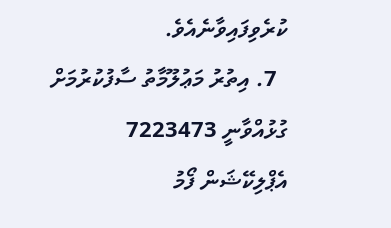ކުރެވިފައިވާނެއެވެ.
  7. އިތުރު މަޢުލޫމާތު ސާފުކުރުމަށް ގުޅުއްވާނީ 7223473
އެޕްލިކޭޝަން ފޯމު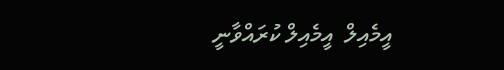އީމެއިލް  އީމެއިލް ކުރައްވާނީ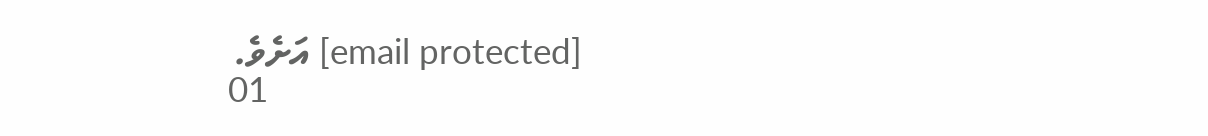[email protected] އަށެވެ.
                                   01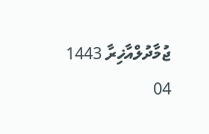ޖުމާދުލްއާޚިރާ 1443
04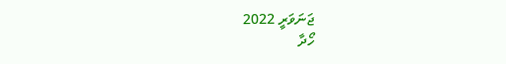ޖަނަވަރީ 2022
ހޯދާ